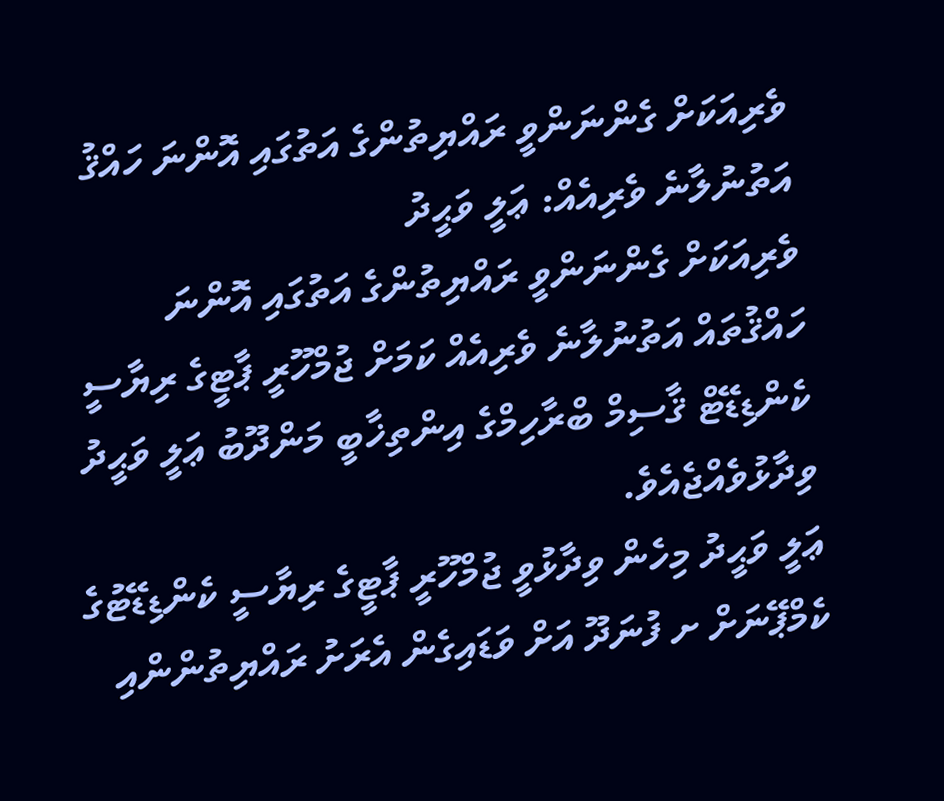ވެރިއަކަށް ގެންނަންވީ ރައްޔިތުންގެ އަތުގައި އޮންނަ ހައްޤު އަތުނުލާނެ ވެރިއެއް: ޢަލީ ވަޙީދު
ވެރިއަކަށް ގެންނަންވީ ރައްޔިތުންގެ އަތުގައި އޮންނަ ހައްޤުތައް އަތުނުލާނެ ވެރިއެއް ކަމަށް ޖުމްހޫރީ ޕާޓީގެ ރިޔާސީ ކެންޑިޑޭޓް ޤާސިމް ބްރާހިމްގެ އިންތިޚާބީ މަންދޫބު ޢަލީ ވަޙީދު ވިދާޅުވެއްޖެއެވެ.
ޢަލީ ވަޙީދު މިހެން ވިދާޅުވީ ޖުމްހޫރީ ޕާޓީގެ ރިޔާސީ ކެންޑިޑޭޓުގެ ކެމްޕޭނަށް ށ ފުނަދޫ އަށް ވަޑައިގެން އެރަށު ރައްޔިތުންންއި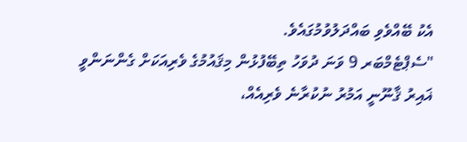އެކު ބޭއްވެވި ބައްދަލުވުމުގައެވެ.
"ސެޕްޓެމްބަރ 9 ވަނަ ދުވަހު ތިބޭފުޅުން މިޤައުމުގެ ވެރިއަކަށް ގެންނަންވީ ޣައިރު ޤާނޫނީ އަމުރު ނުކުރާނެ ވެރިއެއް،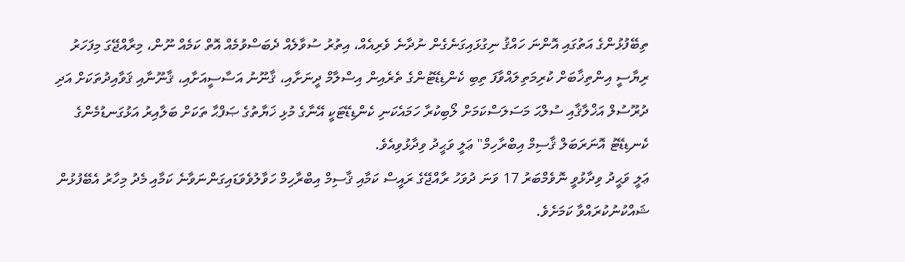ތިބޭފުޅުންގެ އަތުގައި އޮންނަ ހައްޤު ނިގުޅައިގަނެގެން ނުދާނެ ވެރިއެއް، އިތުރު ސުވާލެއް ދެބަސްވުމެއް އޮތް ކަމެއް ނޫން، މިރާއްޖޭގަ މިފަހަރު ރިޔާސީ އިންތިޚާބަށް ކުރިމަތިލައްވާފަ ތިބި ކެންޑިޑޭޓުންގެ ތެރެއިން އިސްލާމް ދީނަށާއި، ޤާނޫނު އަސާސީއަށާއި، ޤާނޫނާއި ޤަވާއިދުތަކަށް އަދި ދުރޫސުލް އަޚްލާޤާއި ސުލްޙަ މަސަލަސްކަމަށް ލޯބިކުރާ ހަމައެކަނި ކެންޑިޑޭޓަކީ އޭނާގެ މުޅި ޚަޔާތުގެ ޞަފްޙާ ތަކަށް ބަލާއިރު އަޅުގަނޑުމެންގެ ކެނޑިޑޭޓު އޮނަރަބަލް ޤާސިމް އިބްރާހިމް" ޢަލީ ވަޙީދު ވިދާޅުވިއެވެ.
ޢަލީ ވަޙީދު ވިދާޅުވީ ނޮވެމްބަރު 17 ވަނަ ދުވަހު ރާއްޖޭގެ ރައީސް ކަމާއި ޤާސިމް އިބްރާހިމް ހަވާލުވެވަޑައިގަންނަވާނެ ކަމާއި މެދު މިހާރު އެބޭފުޅުން ޝައްކުނުކުރައްވާ ކަމަށެވެ.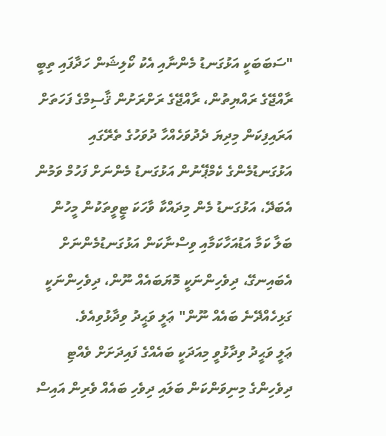"ސަބަބަކީ އަޅުގަނޑު މެންނާއި އެކު ކޯލިޝަން ހަދާފައި ތިބީ ރާއްޖޭގެ ރައްޔިތުން، ރާއްޖޭގެ ރަށްރަށުން ޤާސިމްގެ ފަހަތަށް އަރައިފިކަން މިދިޔަ ދެދުވަހެއްހާ ދުވަހުގެ ތެރޭގައި އަޅުގަނޑުމެންގެ ކެމްޕޭނުން އަޅުގަނޑު މެންނަށް ފަހުމް ވަމުން އެބަދޭ، އަޅުގަނޑު މެން މިދައްކާ ވާހަކަ ޓީވީތަކުން މީހުން ބަލާ ކަމާ އަޑުއަހާކަމާއި ވިސްނާކަން އަޅުގަނޑުމެންނަށް އެބައިނގޭ، ދިވެހިންނަކީ މޮޔަބައެއް ނޫން، ދިވެހިންނަކީ ގަޅިހެއްދޭނެ ބައެއް ނޫން" ޢަލީ ވަޙީދު ވިދާޅުވިއެވެ.
ޢަލީ ވަޙީދު ވިދާޅުވީ މިއަދަކީ ބައެއްގެ ފައިދަށަށް ވެއްޓި ދިވެހިންގެ މިނިވަންކަން ބަލައި ދިވެހި ބައެއް ވެރިން އައިސް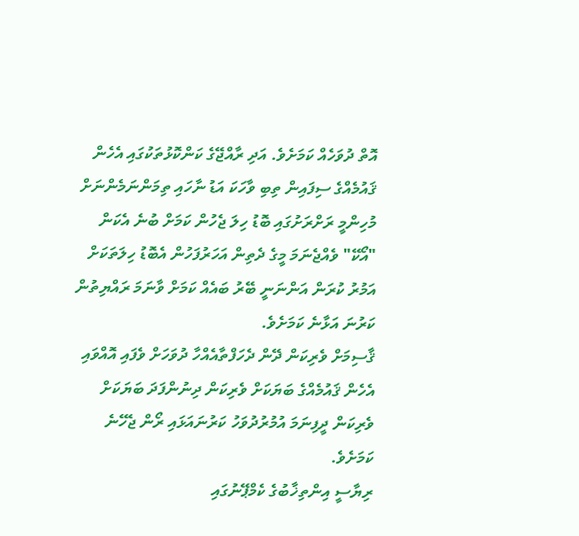އޮތް ދުވަހެއް ކަމަށެވެ. އަދި ރާއްޖޭގެ ކަންކޮޅުތަކުގައި އެހެން ޤައުމެއްގެ ސިފައިން ތިބި ވާހަކަ އަޑު ނާހައި ތިމަންނަމެންނަށް މުހިންމީ ރަށްރަށުގައި ބޮޑު ހިލަ ޖެހުން ކަމަށް ބުނެ އެކަން "އޯކޭ" ވެއްޖެނަމަ މީގެ ދެތިން އަހަރުފަހުން އެބޮޑު ހިލަތަކަށް އަމުރު ކުރަން އަންނަނީ ބޭރު ބައެއް ކަމަށް ވާނަމަ ރައްޔިތުން ކަރުނަ އަޅާނެ ކަމަށެވެ.
ޤާސިމަށް ވެރިކަން ދޭން ދެހަފްތާއެއްހާ ދުވަހަށް ވެފައި އޮއްވައި އެހެން ޤައުމެއްގެ ބަޔަކަށް ވެރިކަން ދިނުންފަދަ ބަޔަކަށް ވެރިކަން ދީފިނަމަ އުމުރުދުވަހު ކަރުނައަޅައި ރޯން ޖެހޭނެ ކަމަށެވެ.
ރިޔާސީ އިންތިޚާބުގެ ކެމްޕޭނުގައި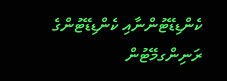ކެންޑިޑޭޓުންނާއި ކެންޑިޑޭޓުންގެ ރަނިންގމޭޓުން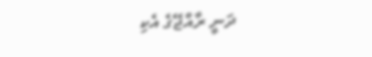ދަނީ ރާއްޖޭގެ އެކި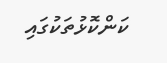ކަންކޮޅުތަކުގައި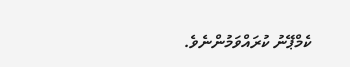ކެމްޕޭނު ކުރައްވަމުންނެވެ.